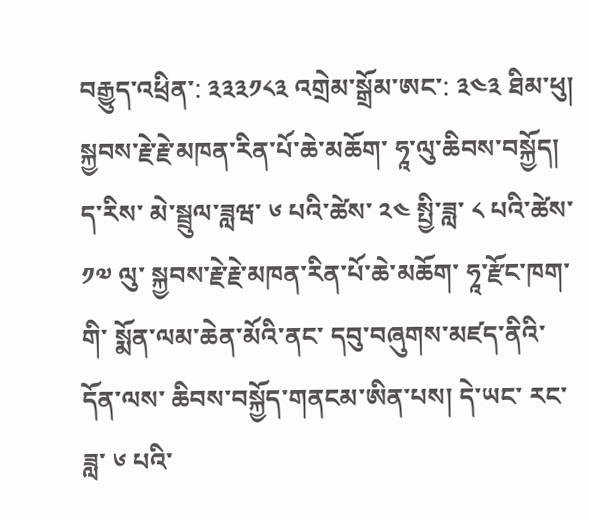བརྒྱུད་འཕྲིན་: ༣༣༣༡༨༣ འགྲེམ་སྒྲོམ་ཨང་: ༣༤༣ ཐིམ་ཕུ།
སྐྱབས་རྗེ་རྗེ་མཁན་རིན་པོ་ཆེ་མཆོག་ ཧཱ་ལུ་ཆིབས་བསྐྱོད།
ད་རིས་ མེ་སྦྲུལ་ཟླཝ་ ༦ པའི་ཚེས་ ༢༤ སྤྱི་ཟླ་ ༨ པའི་ཚེས་ ༡༧ ལུ་ སྐྱབས་རྗེ་རྗེ་མཁན་རིན་པོ་ཆེ་མཆོག་ ཧཱ་རྫོང་ཁག་གི་ སྨོན་ལམ་ཆེན་མོའི་ནང་ དབུ་བཞུགས་མཛད་ནིའི་དོན་ལས་ ཆིབས་བསྐྱོད་གནངམ་ཨིན་པས། དེ་ཡང་ རང་ཟླ་ ༦ པའི་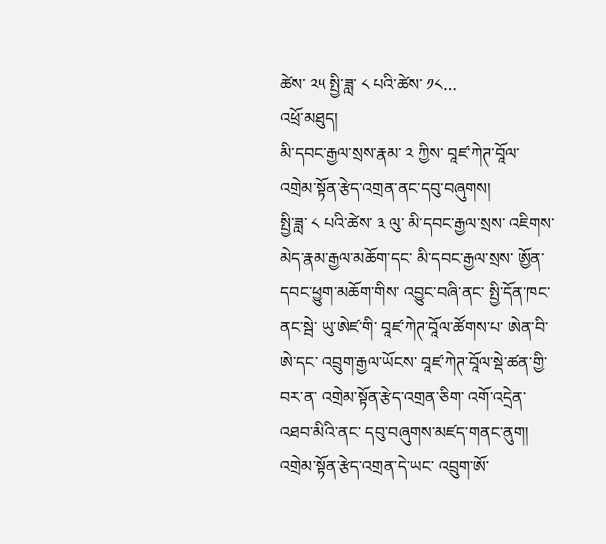ཚེས་ ༢༥ སྤྱི་ཟླ་ ༨ པའི་ཚེས་ ༡༨…
འཕྲོ་མཐུད།
མི་དབང་རྒྱལ་སྲས་རྣམ་ ༢ ཀྱིས་ བཱཛ་ཀེཊ་བཱོལ་ འགྲེམ་སྟོན་རྩེད་འགྲན་ནང་དབུ་བཞུགས།
སྤྱི་ཟླ་ ༨ པའི་ཚེས་ ༣ ལུ་ མི་དབང་རྒྱལ་སྲས་ འཇིགས་མེད་རྣམ་རྒྱལ་མཆོག་དང་ མི་དབང་རྒྱལ་སྲས་ ཨྱོན་དབང་ཕྱུག་མཆོག་གིས་ འབྱུང་བཞི་ནང་ སྤྱི་དོན་ཁང་ནང་སྦེ་ ཡུ་ཨེཛ་གི་ བཱཛ་ཀེཊ་བཱོལ་ཚོགས་པ་ ཨེན་བི་ཨེ་དང་ འབྲུག་རྒྱལ་ཡོངས་ བཱཛ་ཀེཊ་བཱོལ་སྡེ་ཚན་གྱི་བར་ན་ འགྲེམ་སྟོན་རྩེད་འགྲན་ཅིག་ འགོ་འདྲེན་འཐབ་མིའི་ནང་ དབུ་བཞུགས་མཛད་གནང་ནུག། འགྲེམ་སྟོན་རྩེད་འགྲན་དེ་ཡང་ འབྲུག་ཨོ་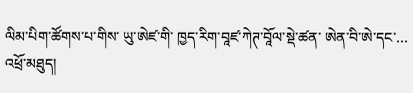ལིམ་པིག་ཚོགས་པ་གིས་ ཡུ་ཨེཛ་གི་ ཁྱད་རིག་བཱཛ་ཀེཊ་བཱོལ་སྡེ་ཚན་ ཨེན་བི་ཨེ་དང་…
འཕྲོ་མཐུད།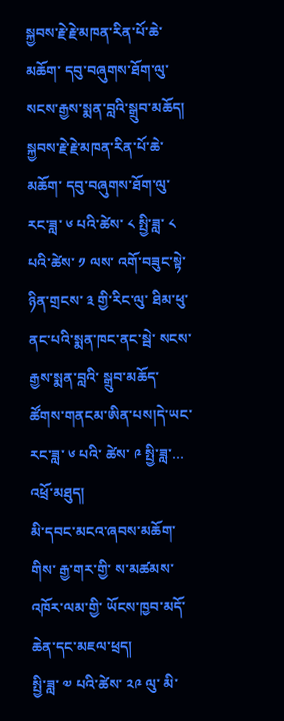སྐྱབས་རྗེ་རྗེ་མཁན་རིན་པོ་ཆེ་མཆོག་ དབུ་བཞུགས་ཐོག་ལུ་ སངས་རྒྱས་སྨན་བླའི་སྒྲུབ་མཆོད།
སྐྱབས་རྗེ་རྗེ་མཁན་རིན་པོ་ཆེ་མཆོག་ དབུ་བཞུགས་ཐོག་ལུ་ རང་ཟླ་ ༦ པའི་ཚེས་ ༨ སྤྱི་ཟླ་ ༨ པའི་ཚེས་ ༡ ལས་ འགོ་བཟུང་སྟེ་ ཉིན་གྲངས་ ༣ གྱི་རིང་ལུ་ ཐིམ་ཕུ་ནང་པའི་སྨན་ཁང་ནང་སྦེ་ སངས་རྒྱས་སྨན་བླའི་ སྒྲུབ་མཆོད་ཚོགས་གནངམ་ཨིན་པས།དེ་ཡང་ རང་ཟླ་ ༦ པའི་ ཚེས་ ༩ སྤྱི་ཟླ་…
འཕྲོ་མཐུད།
མི་དབང་མངའ་ཞབས་མཆོག་གིས་ རྒྱ་གར་གྱི་ ས་མཚམས་འཁོར་ལམ་གྱི་ ཡོངས་ཁྱབ་མདོ་ཆེན་དང་མཇལ་ཕྲད།
སྤྱི་ཟླ་ ༧ པའི་ཚེས་ ༢༩ ལུ་ མི་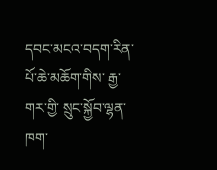དབང་མངའ་བདག་རིན་པོ་ཆེ་མཆོག་གིས་ རྒྱ་གར་གྱི་ སྲུང་སྐྱོབ་ལྷན་ཁག་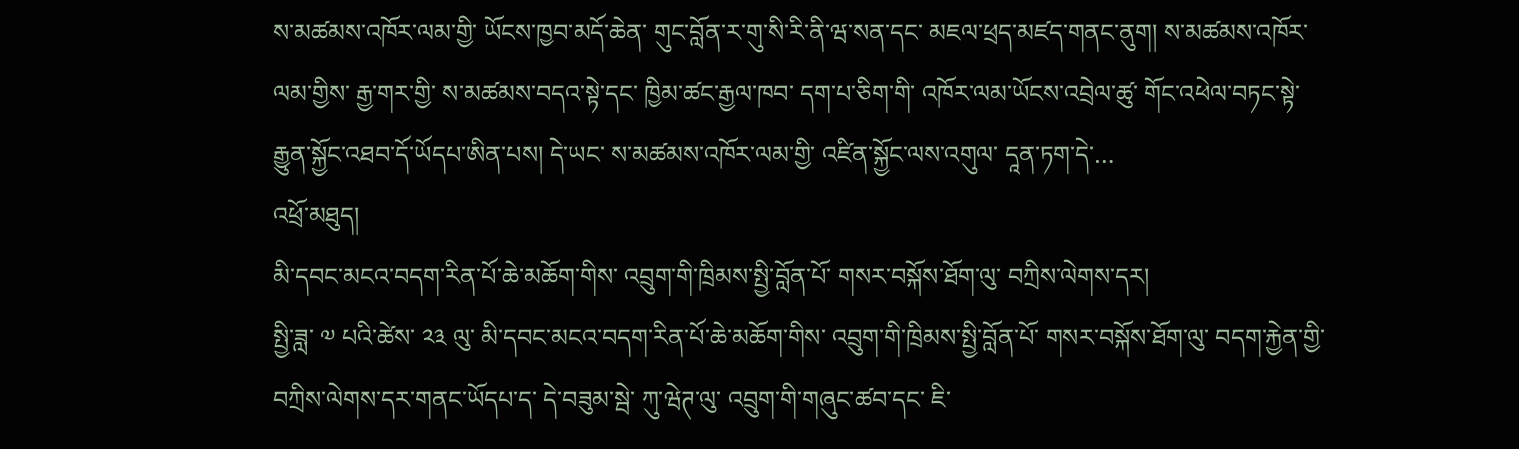ས་མཚམས་འཁོར་ལམ་གྱི་ ཡོངས་ཁྱབ་མདོ་ཆེན་ གུང་བློན་ར་གུ་སི་རི་ནི་ཝ་སན་དང་ མཇལ་ཕྲད་མཛད་གནང་ནུག། ས་མཚམས་འཁོར་ལམ་གྱིས་ རྒྱ་གར་གྱི་ ས་མཚམས་བདའ་སྟེ་དང་ ཁྱིམ་ཚང་རྒྱལ་ཁབ་ དག་པ་ཅིག་གི་ འཁོར་ལམ་ཡོངས་འབྲེལ་ཚུ་ གོང་འཕེལ་བཏང་སྟེ་ རྒྱུན་སྐྱོང་འཐབ་དོ་ཡོདཔ་ཨིན་པས། དེ་ཡང་ ས་མཚམས་འཁོར་ལམ་གྱི་ འཛིན་སྐྱོང་ལས་འགུལ་ དཱན་ཏག་དེ་…
འཕྲོ་མཐུད།
མི་དབང་མངའ་བདག་རིན་པོ་ཆེ་མཆོག་གིས་ འབྲུག་གི་ཁྲིམས་སྤྱི་བློན་པོ་ གསར་བསྐོས་ཐོག་ལུ་ བཀྲིས་ལེགས་དར།
སྤྱི་ཟླ་ ༧ པའི་ཚེས་ ༢༣ ལུ་ མི་དབང་མངའ་བདག་རིན་པོ་ཆེ་མཆོག་གིས་ འབྲུག་གི་ཁྲིམས་སྤྱི་བློན་པོ་ གསར་བསྐོས་ཐོག་ལུ་ བདག་རྐྱེན་གྱི་ བཀྲིས་ལེགས་དར་གནང་ཡོདཔ་ད་ དེ་བཟུམ་སྦེ་ ཀུ་ཝེཊ་ལུ་ འབྲུག་གི་གཞུང་ཚབ་དང་ ཇི་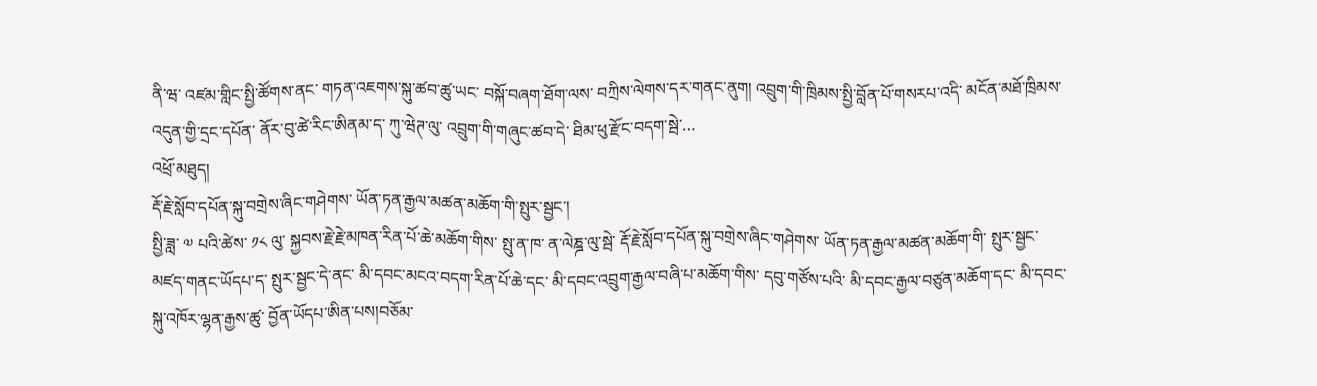ནི་ཝ་ འཛམ་གླིང་སྤྱི་ཚོགས་ནང་ གཏན་འཇགས་སྐུ་ཚབ་ཚུ་ཡང་ བསྐོ་བཞག་ཐོག་ལས་ བཀྲིས་ལེགས་དར་གནང་ནུག། འབྲུག་གི་ཁྲིམས་སྤྱི་བློན་པོ་གསརཔ་འདི་ མངོན་མཐོ་ཁྲིམས་འདུན་གྱི་དྲང་དཔོན་ ནོར་བུ་ཚེ་རིང་ཨིནམ་ད་ ཀུ་ཝེཊ་ལུ་ འབྲུག་གི་གཞུང་ཚབ་དེ་ ཐིམ་ཕུ་རྫོང་བདག་སྦེ་…
འཕྲོ་མཐུད།
རྡོ་རྗེ་སློབ་དཔོན་སྐུ་བགྲེས་ཞིང་གཤེགས་ ཡོན་ཏན་རྒྱལ་མཚན་མཆོག་གི་སྤུར་སྦྱང་།
སྤྱི་ཟླ་ ༧ པའི་ཚེས་ ༡༨ ལུ་ སྐྱབས་རྗེ་རྗེ་མཁན་རིན་པོ་ཆེ་མཆོག་གིས་ སྤུ་ན་ཁ་ ན་ལེཎྜ་ལུ་སྦེ་ རྡོ་རྗེ་སློབ་དཔོན་སྐུ་བགྲེས་ཞིང་གཤེགས་ ཡོན་ཏན་རྒྱལ་མཚན་མཆོག་གི་ སྤུར་སྦྱང་མཛད་གནང་ཡོདཔ་ད་ སྤུར་སྦྱང་དེ་ནང་ མི་དབང་མངའ་བདག་རིན་པོ་ཆེ་དང་ མི་དབང་འབྲུག་རྒྱལ་བཞི་པ་མཆོག་གིས་ དབུ་གཙོས་པའི་ མི་དབང་རྒྱལ་བཙུན་མཆོག་དང་ མི་དབང་སྐུ་འཁོར་ལྷན་རྒྱས་ཚུ་ བྱོན་ཡོདཔ་ཨིན་པས།བཅོམ་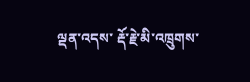ལྡན་འདས་ རྡོ་རྗེ་མི་འཁྲུགས་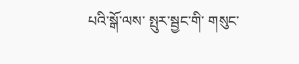པའི་སྒོ་ལས་ སྤུར་སྦྱང་གི་ གསུང་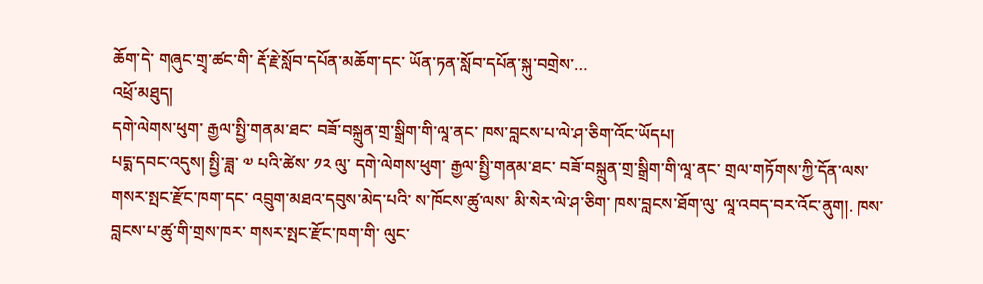ཆོག་དེ་ གཞུང་གྲྭ་ཚང་གི་ རྡོ་རྗེ་སློབ་དཔོན་མཆོག་དང་ ཡོན་ཏན་སློབ་དཔོན་སྐུ་བགྲེས་…
འཕྲོ་མཐུད།
དགེ་ལེགས་ཕུག་ རྒྱལ་སྤྱི་གནམ་ཐང་ བཟོ་བསྐྲུན་གྲ་སྒྲིག་གི་ལཱ་ནང་ ཁས་བླངས་པ་ལེ་ཤ་ཅིག་འོང་ཡོདཔ།
པདྨ་དབང་འདུས། སྤྱི་ཟླ་ ༧ པའི་ཚེས་ ༡༢ ལུ་ དགེ་ལེགས་ཕུག་ རྒྱལ་སྤྱི་གནམ་ཐང་ བཟོ་བསྐྲུན་གྲ་སྒྲིག་གི་ལཱ་ནང་ གྲལ་གཏོགས་ཀྱི་དོན་ལས་ གསར་སྤང་རྫོང་ཁག་དང་ འབྲུག་མཐའ་དབུས་མེད་པའི་ ས་ཁོངས་ཚུ་ལས་ མི་སེར་ལེ་ཤ་ཅིག་ ཁས་བླངས་ཐོག་ལུ་ ལཱ་འབད་བར་འོང་ནུག།. ཁས་བླངས་པ་ཚུ་གི་གྲས་ཁར་ གསར་སྤང་རྫོང་ཁག་གི་ ལུང་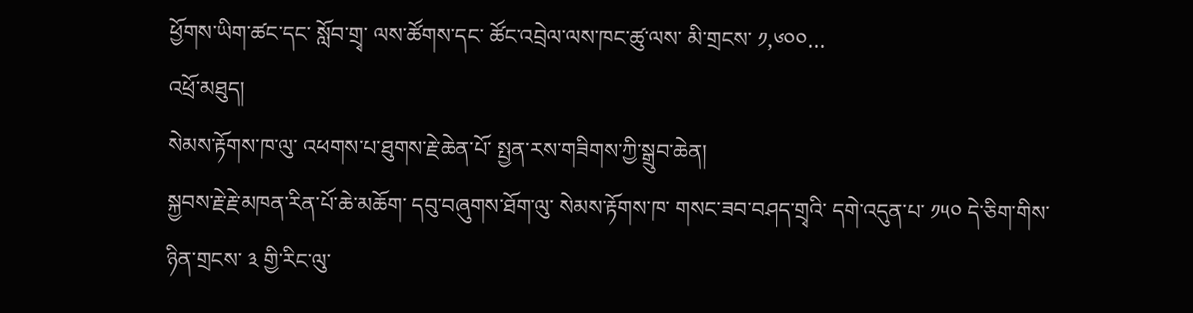ཕྱོགས་ཡིག་ཚང་དང་ སློབ་གྲྭ་ ལས་ཚོགས་དང་ ཚོང་འབྲེལ་ལས་ཁང་ཚུ་ལས་ མི་གྲངས་ ༡,༦༠༠…
འཕྲོ་མཐུད།
སེམས་རྟོགས་ཁ་ལུ་ འཕགས་པ་ཐུགས་རྗེ་ཆེན་པོ་ སྤྱན་རས་གཟིགས་ཀྱི་སྒྲུབ་ཆེན།
སྐྱབས་རྗེ་རྗེ་མཁན་རིན་པོ་ཆེ་མཆོག་ དབུ་བཞུགས་ཐོག་ལུ་ སེམས་རྟོགས་ཁ་ གསང་ཟབ་བཤད་གྲྭའི་ དགེ་འདུན་པ་ ༡༥༠ དེ་ཅིག་གིས་ ཉིན་གྲངས་ ༣ གྱི་རིང་ལུ་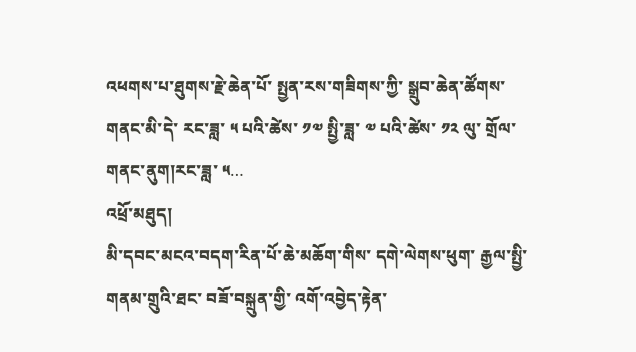འཕགས་པ་ཐུགས་རྗེ་ཆེན་པོ་ སྤྱན་རས་གཟིགས་ཀྱི་ སྒྲུབ་ཆེན་ཚོགས་གནང་མི་དེ་ རང་ཟླ་ ༥ པའི་ཚེས་ ༡༧ སྤྱི་ཟླ་ ༧ པའི་ཚེས་ ༡༢ ལུ་ གྲོལ་གནང་ནུག།རང་ཟླ་ ༥…
འཕྲོ་མཐུད།
མི་དབང་མངའ་བདག་རིན་པོ་ཆེ་མཆོག་གིས་ དགེ་ལེགས་ཕུག་ རྒྱལ་སྤྱི་གནམ་གྲུའི་ཐང་ བཟོ་བསྐྲུན་གྱི་ འགོ་འབྱེད་རྟེན་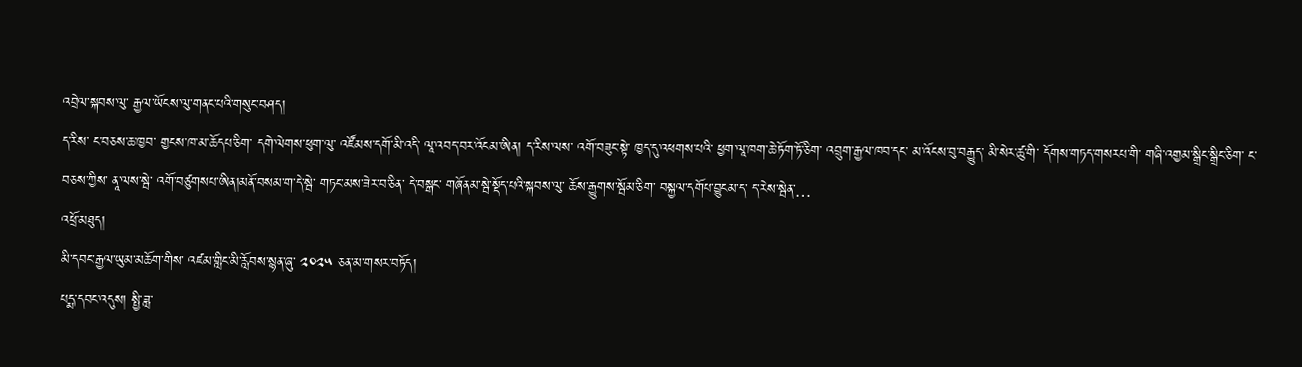འབྲེལ་སྐབས་ལུ་ རྒྱལ་ཡོངས་ལུ་གནང་པའི་གསུང་བཤད།
ད་རིས་ ང་བཅས་ཆ་ཁྱབ་ གྱངས་ཁ་མ་ཆོདཔ་ཅིག་ དགེ་ལེགས་ཕུག་ལུ་ འཛོམས་དགོ་མི་འདི་ ལཱ་འབད་བར་འོངམ་ཨིན། ད་རིས་ལས་ འགོ་བཟུང་སྟེ་ ཁྱད་དུ་འཕགས་པའི་ ཕྱག་ལཱ་ཁག་ཆེ་ཏོག་ཏོ་ཅིག་ འབྲུག་རྒྱལ་ཁབ་དང་ མ་འོངས་བུ་བརྒྱུད་ མི་སེར་ཚུ་གི་ དོགས་གཏད་གསརཔ་གི་ གཞི་འགྱམ་སྒྲིང་སྒྲིང་ཅིག་ ང་བཅས་ཀྱིས་ ནཱ་ལས་སྦེ་ འགོ་བཙུགསཔ་ཨིན།མནོ་བསམ་ག་དེ་སྦེ་ གཏང་མས་ཟེར་བ་ཅིན་ དེ་བསྒང་ གཞོནམ་སྦེ་སྡོད་པའི་སྐབས་ལུ་ ཆོས་རྒྱུགས་སྦོམ་ཅིག་ བསྐྱལ་དགོཔ་བྱུངམ་ད་ ད་རེས་སྦེན་…
འཕྲོ་མཐུད།
མི་དབང་རྒྱལ་ཡུམ་མཆོག་གིས་ འཛམ་གླིང་མི་རློབས་སྙན་ཞུ་ ༢༠༢༥ ཅན་མ་གསར་བཏོད།
པདྨ་དབང་འདུས། སྤྱི་ཟླ་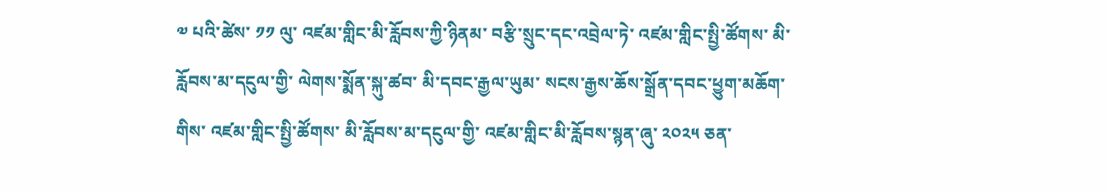༧ པའི་ཚེས་ ༡༡ ལུ་ འཛམ་གླིང་མི་རློབས་ཀྱི་ཉིནམ་ བརྩི་སྲུང་དང་འབྲེལ་ཏེ་ འཛམ་གླིང་སྤྱི་ཚོགས་ མི་རློབས་མ་དངུལ་གྱི་ ལེགས་སྨོན་སྐུ་ཚབ་ མི་དབང་རྒྱལ་ཡུམ་ སངས་རྒྱས་ཆོས་སྒྲོན་དབང་ཕྱུག་མཆོག་གིས་ འཛམ་གླིང་སྤྱི་ཚོགས་ མི་རློབས་མ་དངུལ་གྱི་ འཛམ་གླིང་མི་རློབས་སྙན་ཞུ་ ༢༠༢༥ ཅན་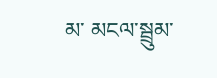མ་ མངལ་སྦྲུམ་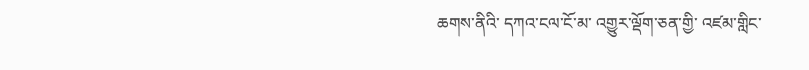ཆགས་ནིའི་ དཀའ་ངལ་ངོ་མ་ འགྱུར་ལྡོག་ཅན་གྱི་ འཛམ་གླིང་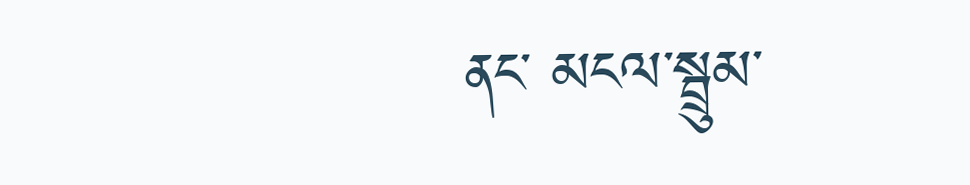ནང་ མངལ་སྦྲུམ་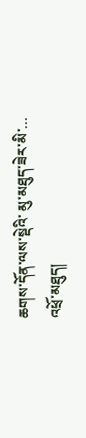ཆགས་དོན་ལས་སྡེའི་ མུ་མཐུད་ཟེར་མི་…
འཕྲོ་མཐུད།